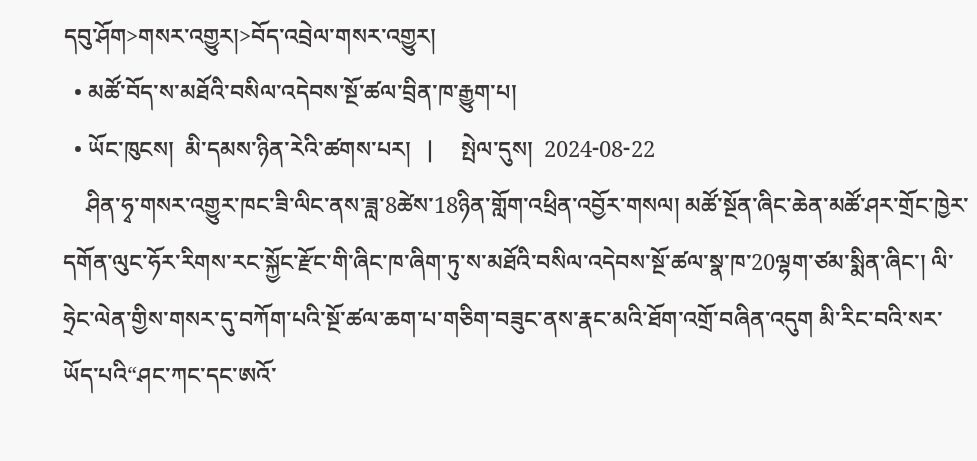དབུ་ཤོག>གསར་འགྱུར།>བོད་འབྲེལ་གསར་འགྱུར།
  • མཚོ་བོད་ས་མཐོའི་བསིལ་འདེབས་སྔོ་ཚལ་བྲིན་ཁ་རྒྱུག་པ།
  • ཡོང་ཁུངས།  མི་དམས་ཉིན་རེའི་ཚགས་པར།   |     སྤེལ་དུས།  2024-08-22
    ཤིན་ཧྭ་གསར་འགྱུར་ཁང་ཟི་ལིང་ནས་ཟླ་8ཚེས་18ཉིན་གློག་འཕྲིན་འབྱོར་གསལ། མཚོ་སྔོན་ཞིང་ཆེན་མཚོ་ཤར་གྲོང་ཁྱེར་དགོན་ལུང་ཧོར་རིགས་རང་སྐྱོང་རྫོང་གི་ཞིང་ཁ་ཞིག་ཏུ་ས་མཐོའི་བསིལ་འདེབས་སྔོ་ཚལ་སྣ་ཁ་20ལྷག་ཙམ་སྨིན་ཞིང་། ལི་ཧྲེང་ལེན་གྱིས་གསར་དུ་བཀོག་པའི་སྔོ་ཚལ་ཆག་པ་གཅིག་བཟུང་ནས་རྣང་མའི་ཐོག་འགྲོ་བཞིན་འདུག མི་རིང་བའི་སར་ཡོད་པའི“ཤང་ཀང་དང་ཨའོ་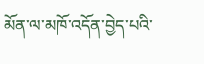མོན་ལ་མཁོ་འདོན་བྱེད་པའི་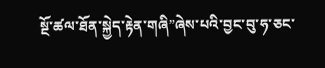སྔོ་ཚལ་ཐོན་སྐྱེད་རྟེན་གཞི”ཞེས་པའི་བྱང་བུ་ཧ་ཅང་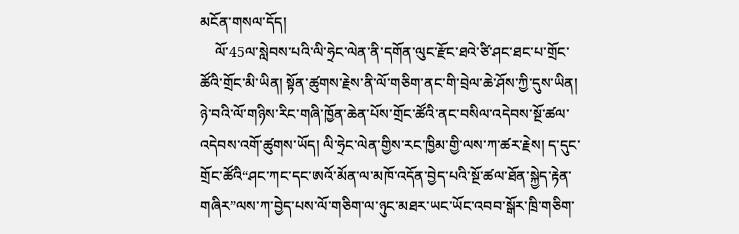མངོན་གསལ་དོད།
    ལོ་45ལ་སླེབས་པའི་ལི་ཧྲེང་ལེན་ནི་དགོན་ལུང་རྫོང་ཐའེ་ཙི་ཤང་ཐང་པ་གྲོང་ཚོའི་གྲོང་མི་ཡིན། སྟོན་ཚུགས་རྗེས་ནི་ལོ་གཅིག་ནང་གི་བྲེལ་ཆེ་ཤོས་ཀྱི་དུས་ཡིན། ཉེ་བའི་ལོ་གཉིས་རིང་གཞི་ཁྱོན་ཆེན་པོས་གྲོང་ཚོའི་ནང་བསིལ་འདེབས་སྔོ་ཚལ་འདེབས་འགོ་ཚུགས་ཡོད། ལི་ཧྲེང་ལེན་གྱིས་རང་ཁྱིམ་གྱི་ལས་ཀ་ཚར་རྗེས། ད་དུང་གྲོང་ཚོའི“ཤང་ཀང་དང་ཨའོ་མོན་ལ་མཁོ་འདོན་བྱེད་པའི་སྔོ་ཚལ་ཐོན་སྐྱེད་རྟེན་གཞིར”ལས་ཀ་བྱེད་པས་ལོ་གཅིག་ལ་ཉུང་མཐར་ཡང་ཡོང་འབབ་སྒོར་ཁྲི་གཅིག་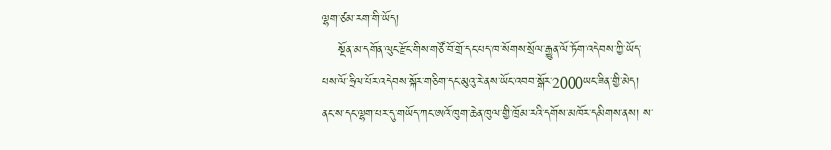ལྷག་ཙམ་རག་གི་ཡོད།
    སྔོན་མ་དགོན་ལུང་རྫོང་གིས་གཙོ་བོ་གྲོ་དང་པད་ཁ་སོགས་སྲོལ་རྒྱུན་ལོ་ཏོག་འདེབས་ཀྱི་ཡོད་པས་ལོ་ཧྲིལ་པོར་འདེབས་སྐོར་གཅིག་དང་མུའུ་རེ་ནས་ཡོང་འབབ་སྒོར་2000ཡང་ཟིན་གྱི་མེད། ནང་ས་དང་ལྷག་པར་དུ་གཡོད་ཀང་ཨའོ་ཁུག་ཆེན་ཁུལ་གྱི་ཁྲོམ་རའི་དགོས་མཁོར་དམིགས་ནས། ས་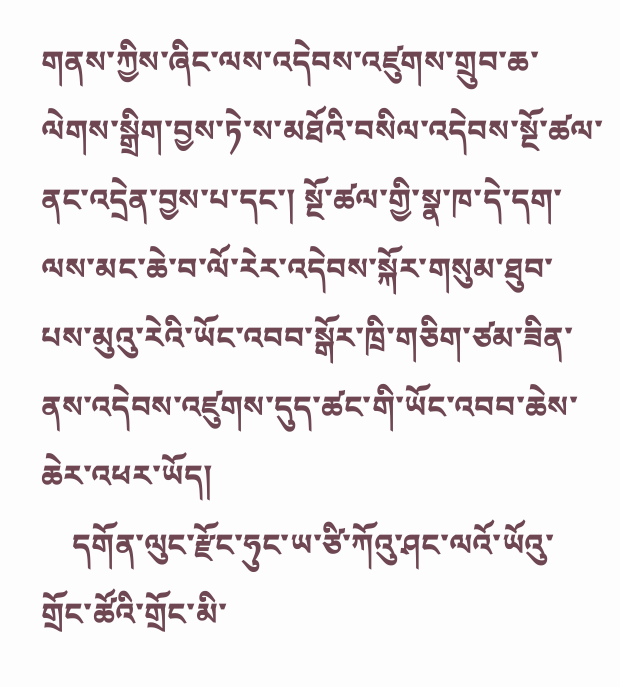གནས་ཀྱིས་ཞིང་ལས་འདེབས་འཛུགས་གྲུབ་ཆ་ལེགས་སྒྲིག་བྱས་ཏེ་ས་མཐོའི་བསིལ་འདེབས་སྔོ་ཚལ་ནང་འདྲེན་བྱས་པ་དང་། སྔོ་ཚལ་གྱི་སྣ་ཁ་དེ་དག་ལས་མང་ཆེ་བ་ལོ་རེར་འདེབས་སྐོར་གསུམ་ཐུབ་པས་མུའུ་རེའི་ཡོང་འབབ་སྒོར་ཁྲི་གཅིག་ཙམ་ཟིན་ནས་འདེབས་འཛུགས་དུད་ཚང་གི་ཡོང་འབབ་ཆེས་ཆེར་འཕར་ཡོད།
    དགོན་ལུང་རྫོང་ཧུང་ཡ་ཙི་ཀོའུ་ཤང་ལའོ་ཡོའུ་གྲོང་ཚོའི་གྲོང་མི་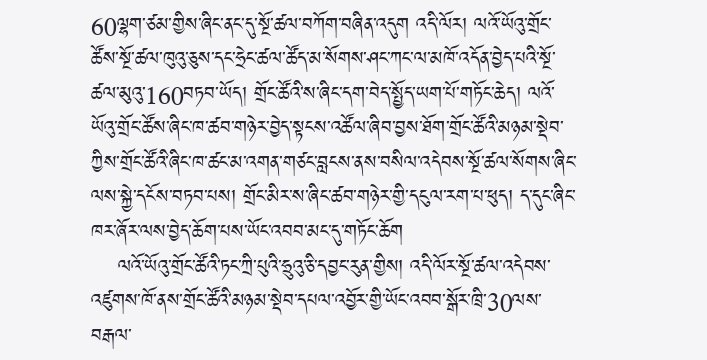60ལྷག་ཙམ་གྱིས་ཞིང་ནང་དུ་སྔོ་ཚལ་བཀོག་བཞིན་འདུག འདི་ལོར། ལའོ་ཡོའུ་གྲོང་ཚོས་སྔོ་ཚལ་ཁུའུ་ཅུས་དང་ཧྲེང་ཚལ་ཚོད་མ་སོགས་ཤང་ཀང་ལ་མཁོ་འདོན་བྱེད་པའི་སྔོ་ཚལ་མུའུ་160བཏབ་ཡོད། གྲོང་ཚོའི་ས་ཞིང་དག་བེད་སྤྱོད་ཡག་པོ་གཏོང་ཆེད། ལའོ་ཡོའུ་གྲོང་ཚོས་ཞིང་ཁ་ཚབ་གཉེར་བྱེད་སྟངས་འཚོལ་ཞིབ་བྱས་ཐོག་གྲོང་ཚོའི་མཉམ་སྡེབ་ཀྱིས་གྲོང་ཚོའི་ཞིང་ཁ་ཚང་མ་འགན་གཙང་བླངས་ནས་བསིལ་འདེབས་སྔོ་ཚལ་སོགས་ཞིང་ལས་སྐྱེ་དངོས་བཏབ་པས། གྲོང་མིར་ས་ཞིང་ཚབ་གཉེར་གྱི་དངུལ་རག་པ་ཕུད། ད་དུང་ཞིང་ཁར་ཞོར་ལས་བྱེད་ཆོག་པས་ཡོང་འབབ་མང་དུ་གཏོང་ཆོག
    ལའོ་ཡོའུ་གྲོང་ཚོའི་ཏང་ཀྲི་པུའི་ཧྲུའུ་ཅི་དབྱང་རུན་གྱིས། འདི་ལོར་སྔོ་ཚལ་འདེབས་འཛུགས་ཁོ་ནས་གྲོང་ཚོའི་མཉམ་སྡེབ་དཔལ་འབྱོར་གྱི་ཡོང་འབབ་སྒོར་ཁྲི་30ལས་བརྒལ་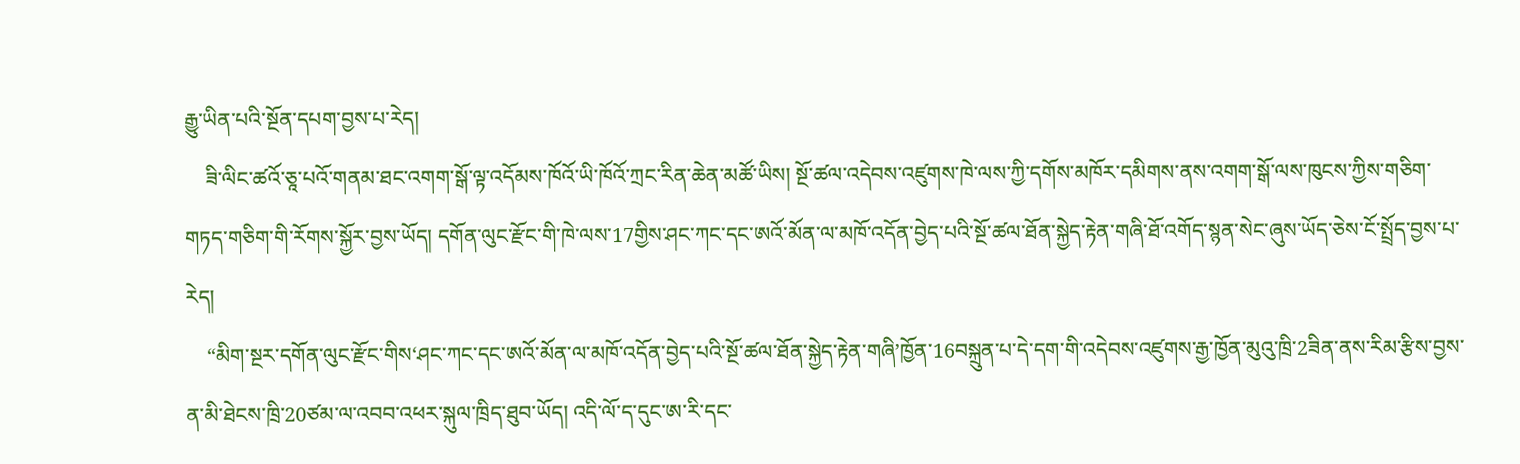རྒྱུ་ཡིན་པའི་སྔོན་དཔག་བྱས་པ་རེད།
    ཟི་ལིང་ཚའོ་ཅཱ་པའོ་གནམ་ཐང་འགག་སྒོ་ལྟ་འདོམས་ཁོའོ་ཡི་ཁོའོ་ཀྲང་རིན་ཆེན་མཚོ་ཡིས། སྔོ་ཚལ་འདེབས་འཛུགས་ཁེ་ལས་ཀྱི་དགོས་མཁོར་དམིགས་ནས་འགག་སྒོ་ལས་ཁུངས་ཀྱིས་གཅིག་གཏད་གཅིག་གི་རོགས་སྐྱོར་བྱས་ཡོད། དགོན་ལུང་རྫོང་གི་ཁེ་ལས་17གྱིས་ཤང་ཀང་དང་ཨའོ་མོན་ལ་མཁོ་འདོན་བྱེད་པའི་སྔོ་ཚལ་ཐོན་སྐྱེད་རྟེན་གཞི་ཐོ་འགོད་སྙན་སེང་ཞུས་ཡོད་ཅེས་ངོ་སྤྲོད་བྱས་པ་རེད།
    “མིག་སྔར་དགོན་ལུང་རྫོང་གིས‘ཤང་ཀང་དང་ཨའོ་མོན་ལ་མཁོ་འདོན་བྱེད་པའི་སྔོ་ཚལ་ཐོན་སྐྱེད་རྟེན་གཞི’ཁྱོན་16བསྐྲུན་པ་དེ་དག་གི་འདེབས་འཛུགས་རྒྱ་ཁྱོན་མུའུ་ཁྲི་2ཟིན་ནས་རིམ་རྩིས་བྱས་ན་མི་ཐེངས་ཁྲི་20ཙམ་ལ་འབབ་འཕར་སྐུལ་ཁྲིད་ཐུབ་ཡོད། འདི་ལོ་ད་དུང་ཨ་རི་དང་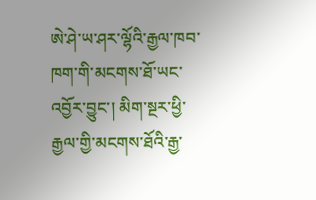ཨེ་ཤེ་ཡ་ཤར་ལྷོའི་རྒྱལ་ཁབ་ཁག་གི་མངགས་ཐོ་ཡང་འབྱོར་བྱུང་། མིག་སྔར་ཕྱི་རྒྱལ་གྱི་མངགས་ཐོའི་རྒྱ་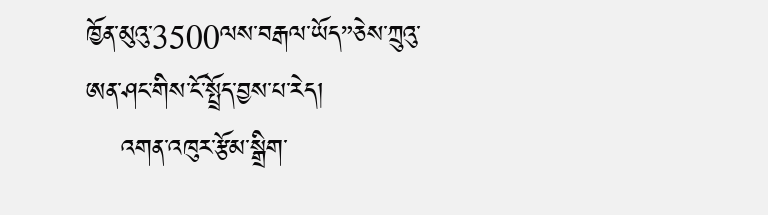ཁྱོན་མུའུ་3500ལས་བརྒལ་ཡོད”ཅེས་ཀྲུའུ་ཨན་ཤང་གིས་ངོ་སྤྲོད་བྱས་པ་རེད།
    འགན་འཁུར་རྩོམ་སྒྲིག་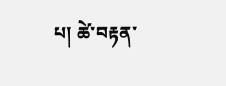པ། ཚེ་བརྟན་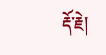རྡོ་རྗེ།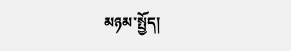མཉམ་སྤྱོད།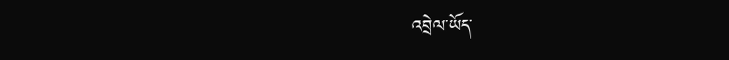འབྲེལ་ཡོད་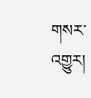གསར་འགྱུར།